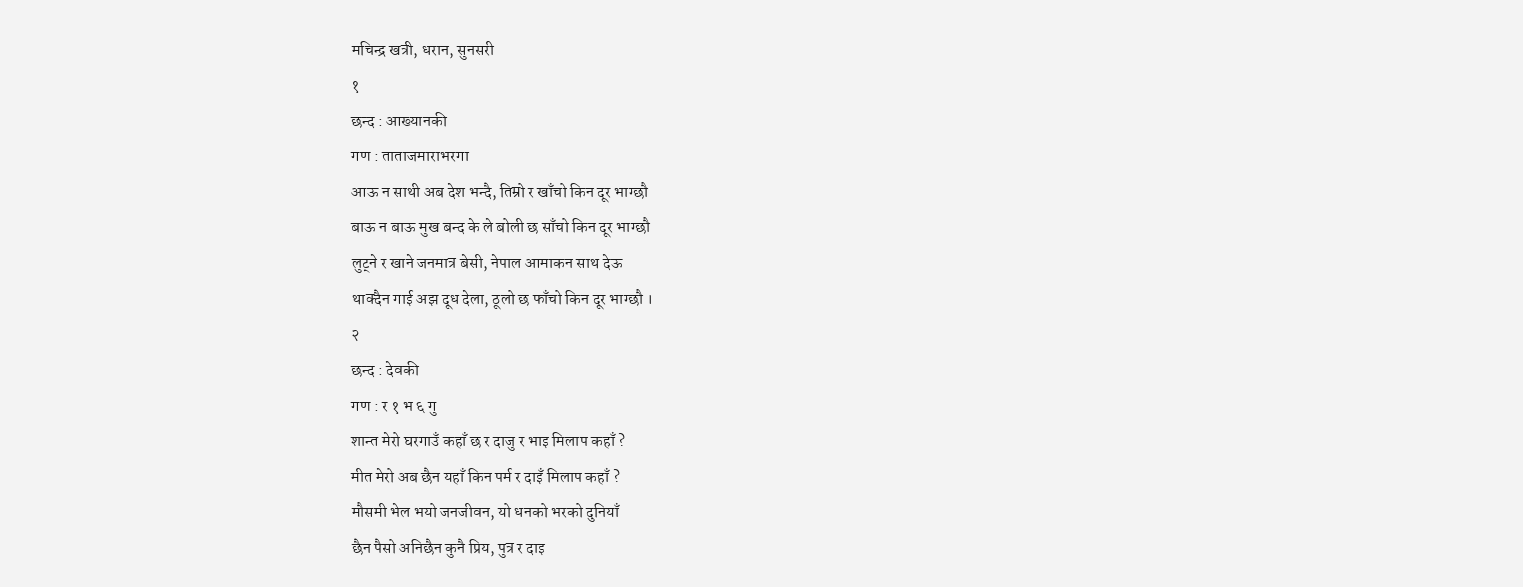मचिन्द्र खत्री, धरान, सुनसरी
१
छन्द : आख्यानकी
गण : ताताजमाराभरगा
आऊ न साथी अब देश भन्दै, तिम्रो र खाँचो किन दूर भाग्छौ
बाऊ न बाऊ मुख बन्द के ले बोली छ साँचो किन दूर भाग्छौ
लुट्ने र खाने जनमात्र बेसी, नेपाल आमाकन साथ देऊ
थाक्दैन गाई अझ दूध देला, ठूलो छ फाँचो किन दूर भाग्छौ ।
२
छन्द : देवकी
गण : र १ भ ६ गु
शान्त मेरो घरगाउँ कहाँ छ र दाजु र भाइ मिलाप कहाँ ?
मीत मेरो अब छैन यहाँ किन पर्म र दाइँ मिलाप कहाँ ?
मौसमी भेल भयो जनजीवन, यो धनको भरको दुनियाँ
छैन पैसो अनिछैन कुनै प्रिय, पुत्र र दाइ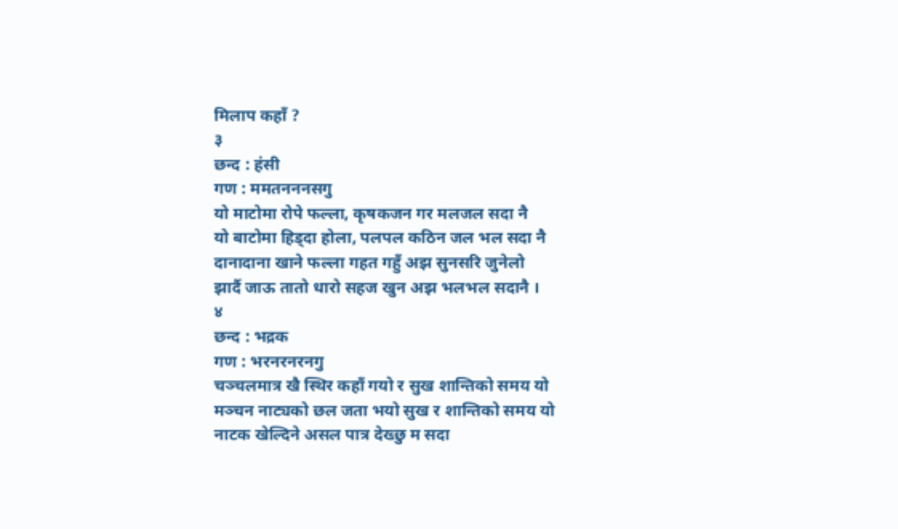मिलाप कहाँ ?
३
छन्द : हंसी
गण : ममतनननसगु
यो माटोमा रोपे फल्ला, कृषकजन गर मलजल सदा नै
यो बाटोमा हिड्दा होला, पलपल कठिन जल भल सदा नै
दानादाना खाने फल्ला गहत गहुँ अझ सुनसरि जुनेलो
झार्दै जाऊ तातो धारो सहज खुन अझ भलभल सदानै ।
४
छन्द : भद्रक
गण : भरनरनरनगु
चञ्चलमात्र खै स्थिर कहाँ गयो र सुख शान्तिको समय यो
मञ्चन नाट्यको छल जता भयो सुख र शान्तिको समय यो
नाटक खेल्दिने असल पात्र देख्छु म सदा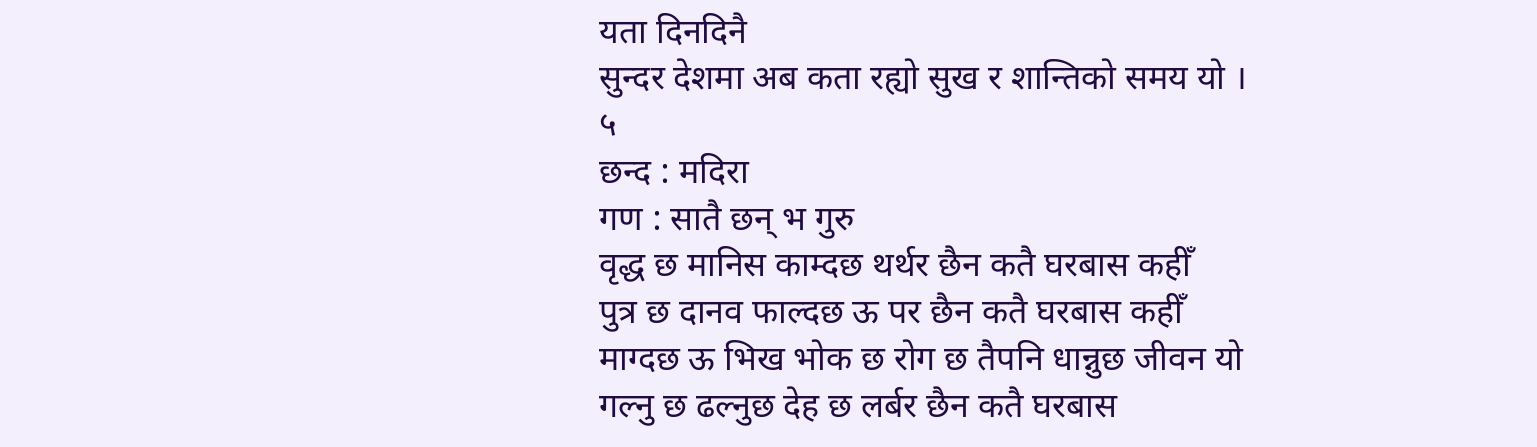यता दिनदिनै
सुन्दर देशमा अब कता रह्यो सुख र शान्तिको समय यो ।
५
छन्द : मदिरा
गण : सातै छन् भ गुरु
वृद्ध छ मानिस काम्दछ थर्थर छैन कतै घरबास कहीँ
पुत्र छ दानव फाल्दछ ऊ पर छैन कतै घरबास कहीँ
माग्दछ ऊ भिख भोक छ रोग छ तैपनि धान्नुछ जीवन यो
गल्नु छ ढल्नुछ देह छ लर्बर छैन कतै घरबास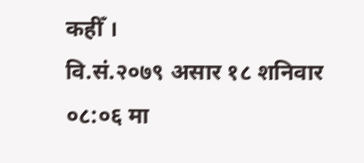कहीँ ।
वि.सं.२०७९ असार १८ शनिवार ०८:०६ मा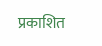प्रकाशित